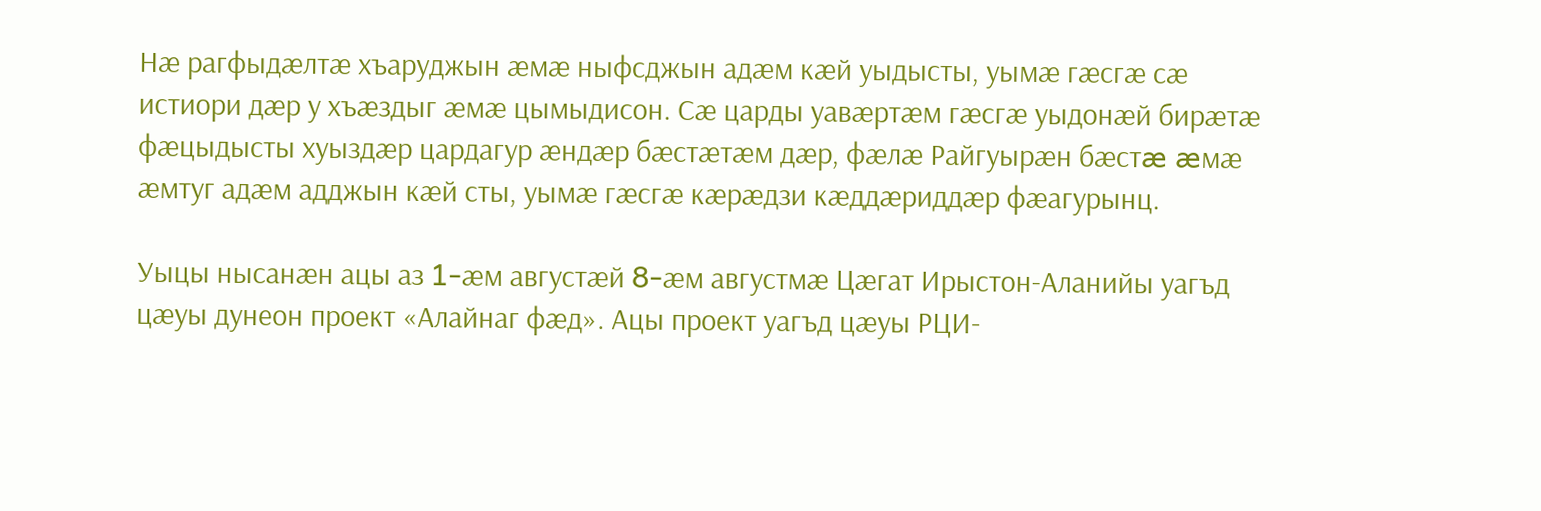Нæ рагфыдæлтæ хъаруджын æмæ ныфсджын адæм кæй уыдысты, уымæ гæсгæ сæ истиори дæр у хъæздыг æмæ цымыдисон. Сæ царды уавæртæм гæсгæ уыдонæй бирæтæ фæцыдысты хуыздæр цардагур æндæр бæстæтæм дæр, фæлæ Райгуырæн бæстæ æмæ æмтуг адæм адджын кæй сты, уымæ гæсгæ кæрæдзи кæддæриддæр фæагурынц.

Уыцы нысанæн ацы аз 1-æм августæй 8-æм августмæ Цæгат Ирыстон-Аланийы уагъд цæуы дунеон проект «Алайнаг фæд». Ацы проект уагъд цæуы РЦИ-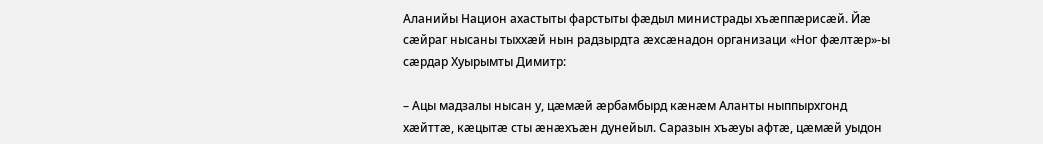Аланийы Национ ахастыты фарстыты фæдыл министрады хъæппæрисæй. Йæ сæйраг нысаны тыххæй нын радзырдта æхсæнадон организаци «Ног фæлтæр»-ы сæрдар Хуырымты Димитр:

– Ацы мадзалы нысан у, цæмæй æрбамбырд кæнæм Аланты ныппырхгонд хæйттæ, кæцытæ сты æнæхъæн дунейыл. Саразын хъæуы афтæ, цæмæй уыдон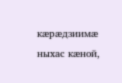кæрæдзиимæ ныхас кæной,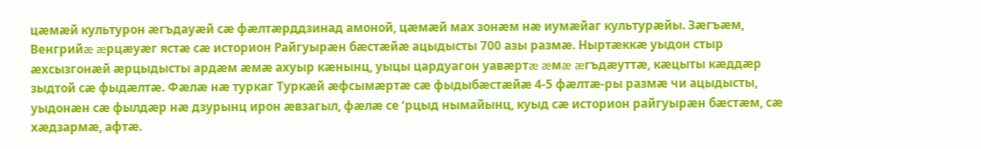цæмæй культурон æгъдауæй сæ фæлтæрддзинад амоной, цæмæй мах зонæм нæ иумæйаг культурæйы. Зæгъæм, Венгрийæ æрцæуæг ястæ сæ историон Райгуырæн бæстæйæ ацыдысты 700 азы размæ. Ныртæккæ уыдон стыр æхсызгонæй æрцыдысты ардæм æмæ ахуыр кæнынц, уыцы цардуагон уавæртæ æмæ æгъдæуттæ, кæцыты кæддæр зыдтой сæ фыдæлтæ. Фæлæ нæ туркаг Туркæй æфсымæртæ сæ фыдыбæстæйæ 4-5 фæлтæ-ры размæ чи ацыдысты, уыдонæн сæ фылдæр нæ дзурынц ирон æвзагыл, фæлæ се ‘рцыд нымайынц, куыд сæ историон райгуырæн бæстæм, сæ хæдзармæ, афтæ.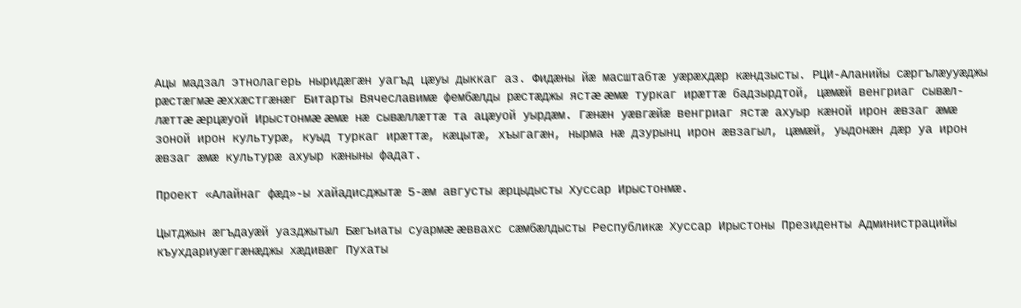Ацы мадзал этнолагерь ныридæгæн уагъд цæуы дыккаг аз. Фидæны йæ масштабтæ уæрæхдæр кæндзысты. РЦИ-Аланийы сæргълæууæджы рæстæгмæ æххæстгæнæг Битарты Вячеславимæ фембæлды рæстæджы ястæ æмæ туркаг ирæттæ бадзырдтой, цæмæй венгриаг сывæл-лæттæ æрцæуой Ирыстонмæ æмæ нæ сывæллæттæ та ацæуой уырдæм. Гæнæн уæвгæйæ венгриаг ястæ ахуыр кæной ирон æвзаг æмæ зоной ирон культурæ, куыд туркаг ирæттæ, кæцытæ, хъыгагæн, нырма нæ дзурынц ирон æвзагыл, цæмæй, уыдонæн дæр уа ирон æвзаг æмæ культурæ ахуыр кæныны фадат.

Проект «Алайнаг фæд»-ы хайадисджытæ 5-æм августы æрцыдысты Хуссар Ирыстонмæ.

Цытджын æгъдауæй уазджытыл Бæгъиаты суармæ æввахс сæмбæлдысты Республикæ Хуссар Ирыстоны Президенты Администрацийы къухдариуæггæнæджы хæдивæг Пухаты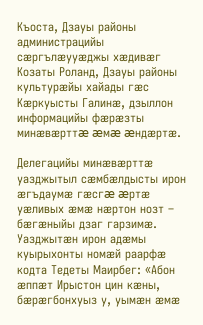Къоста, Дзауы районы администрацийы сæргълæууæджы хæдивæг Козаты Роланд, Дзауы районы культурæйы хайады гæс Кæркуысты Галинæ, дзыллон информацийы фæрæзты минæвæрттæ æмæ æндæртæ.

Делегацийы минæвæрттæ уазджытыл сæмбæлдысты ирон æгъдаумæ гæсгæ æртæ уæливых æмæ нæртон нозт – бæгæныйы дзаг гарзимæ. Уазджытæн ирон адæмы куырыхонты номæй раарфæ кодта Тедеты Маирбег: «Абон æппæт Ирыстон цин кæны, бæрæгбонхуыз у, уымæн æмæ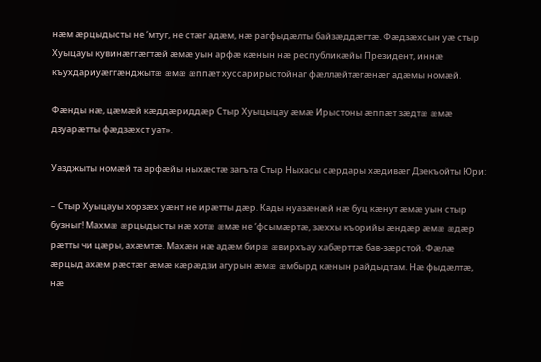нæм æрцыдысты не ‘мтуг, не стæг адæм, нæ рагфыдæлты байзæддæгтæ. Фæдзæхсын уæ стыр Хуыцауы кувинæггæгтæй æмæ уын арфæ кæнын нæ республикæйы Президент, иннæ къухдариуæггæнджытæ æмæ æппæт хуссарирыстойнаг фæллæйтæгæнæг адæмы номæй.

Фæнды нæ, цæмæй кæддæриддæр Стыр Хуыцыцау æмæ Ирыстоны æппæт зæдтæ æмæ дзуарæтты фæдзæхст уат».

Уазджыты номæй та арфæйы ныхæстæ загъта Стыр Ныхасы сæрдары хæдивæг Дзекъойты Юри:

– Стыр Хуыцауы хорзæх уæнт не ирæтты дæр. Кады нуазæнæй нæ буц кæнут æмæ уын стыр бузныг! Махмæ æрцыдысты нæ хотæ æмæ не ‘фсымæртæ, зæххы къорийы æндæр æмæ æдæр рæтты чи цæры, ахæмтæ. Махæн нæ адæм бирæ æвирхъау хабæрттæ бав-зæрстой. Фæлæ æрцыд ахæм рæстæг æмæ кæрæдзи агурын æмæ æмбырд кæнын райдыдтам. Нæ фыдæлтæ, нæ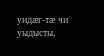уидæг-тæ чи уыдысты,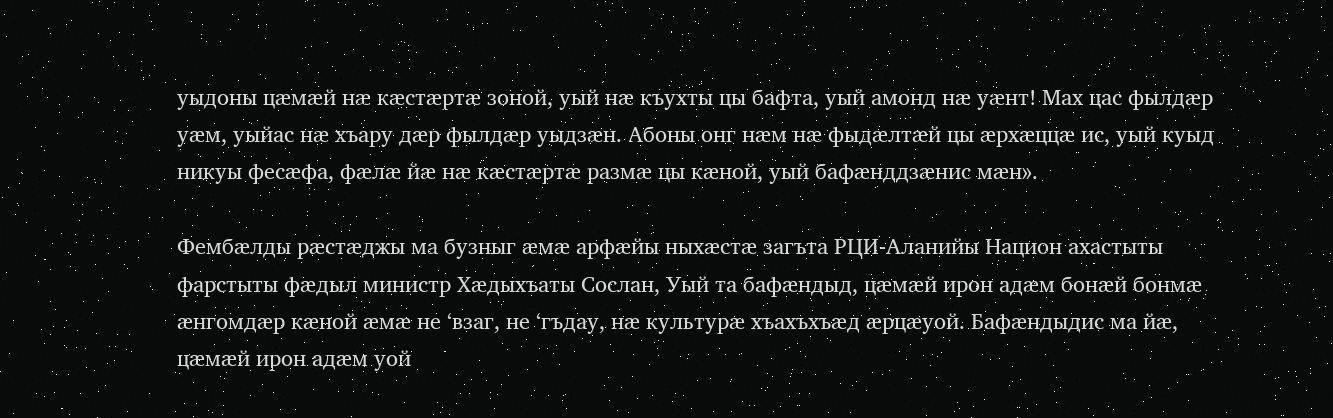уыдоны цæмæй нæ кæстæртæ зоной, уый нæ къухты цы бафта, уый амонд нæ уæнт! Мах цас фылдæр уæм, уыйас нæ хъару дæр фылдæр уыдзæн. Абоны онг нæм нæ фыдæлтæй цы æрхæццæ ис, уый куыд никуы фесæфа, фæлæ йæ нæ кæстæртæ размæ цы кæной, уый бафæнддзæнис мæн».

Фембæлды рæстæджы ма бузныг æмæ арфæйы ныхæстæ загъта РЦИ-Аланийы Национ ахастыты фарстыты фæдыл министр Хæдыхъаты Сослан, Уый та бафæндыд, цæмæй ирон адæм бонæй бонмæ æнгомдæр кæной æмæ не ‘взаг, не ‘гъдау, нæ культурæ хъахъхъæд æрцæуой. Бафæндыдис ма йæ, цæмæй ирон адæм уой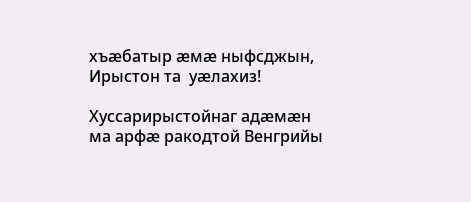хъæбатыр æмæ ныфсджын, Ирыстон та  уæлахиз!

Хуссарирыстойнаг адæмæн ма арфæ ракодтой Венгрийы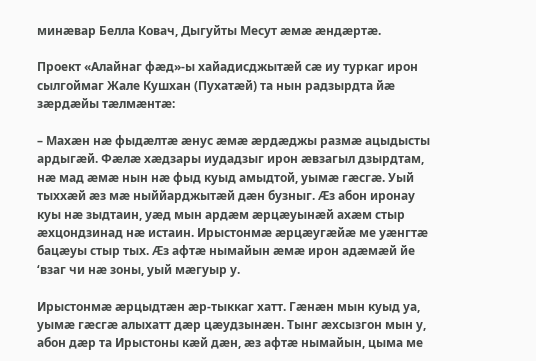минæвар Белла Ковач, Дыгуйты Месут æмæ æндæртæ.

Проект «Алайнаг фæд»-ы хайадисджытæй сæ иу туркаг ирон сылгоймаг Жале Кушхан (Пухатæй) та нын радзырдта йæ зæрдæйы тæлмæнтæ:

– Махæн нæ фыдæлтæ æнус æмæ æрдæджы размæ ацыдысты ардыгæй. Фæлæ хæдзары иудадзыг ирон æвзагыл дзырдтам, нæ мад æмæ нын нæ фыд куыд амыдтой, уымæ гæсгæ. Уый тыххæй æз мæ ныййарджытæй дæн бузныг. Æз абон иронау куы нæ зыдтаин, уæд мын ардæм æрцæуынæй ахæм стыр æхцондзинад нæ истаин. Ирыстонмæ æрцæугæйæ ме уæнгтæ бацæуы стыр тых. Æз афтæ нымайын æмæ ирон адæмæй йе ‘взаг чи нæ зоны, уый мæгуыр у.

Ирыстонмæ æрцыдтæн æр-тыккаг хатт. Гæнæн мын куыд уа, уымæ гæсгæ алыхатт дæр цæудзынæн. Тынг æхсызгон мын у, абон дæр та Ирыстоны кæй дæн, æз афтæ нымайын, цыма ме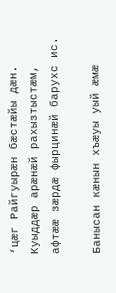‘цæг Райгуырæн бæстæйы дæн. Куыддæр арæнæй рахызтыстæм, афтææ зæрдæ фырцинæй барухс ис.

Банысан кæнын хъæуы уый æмæ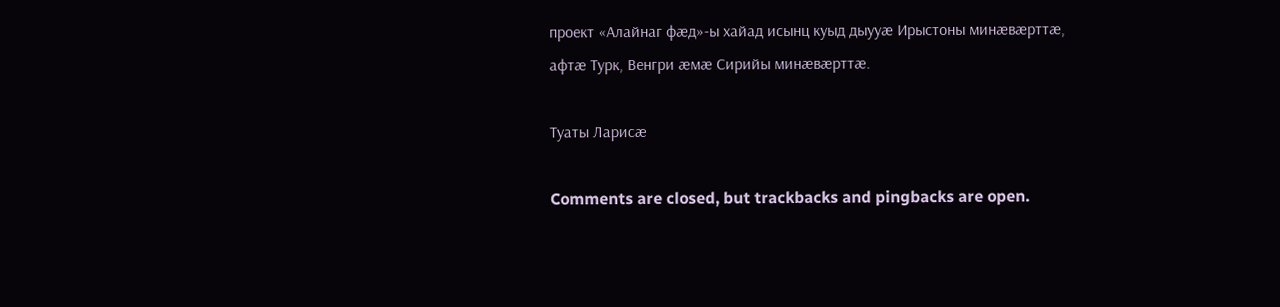проект «Алайнаг фæд»-ы хайад исынц куыд дыууæ Ирыстоны минæвæрттæ, афтæ Турк, Венгри æмæ Сирийы минæвæрттæ.

Туаты Ларисæ

Comments are closed, but trackbacks and pingbacks are open.